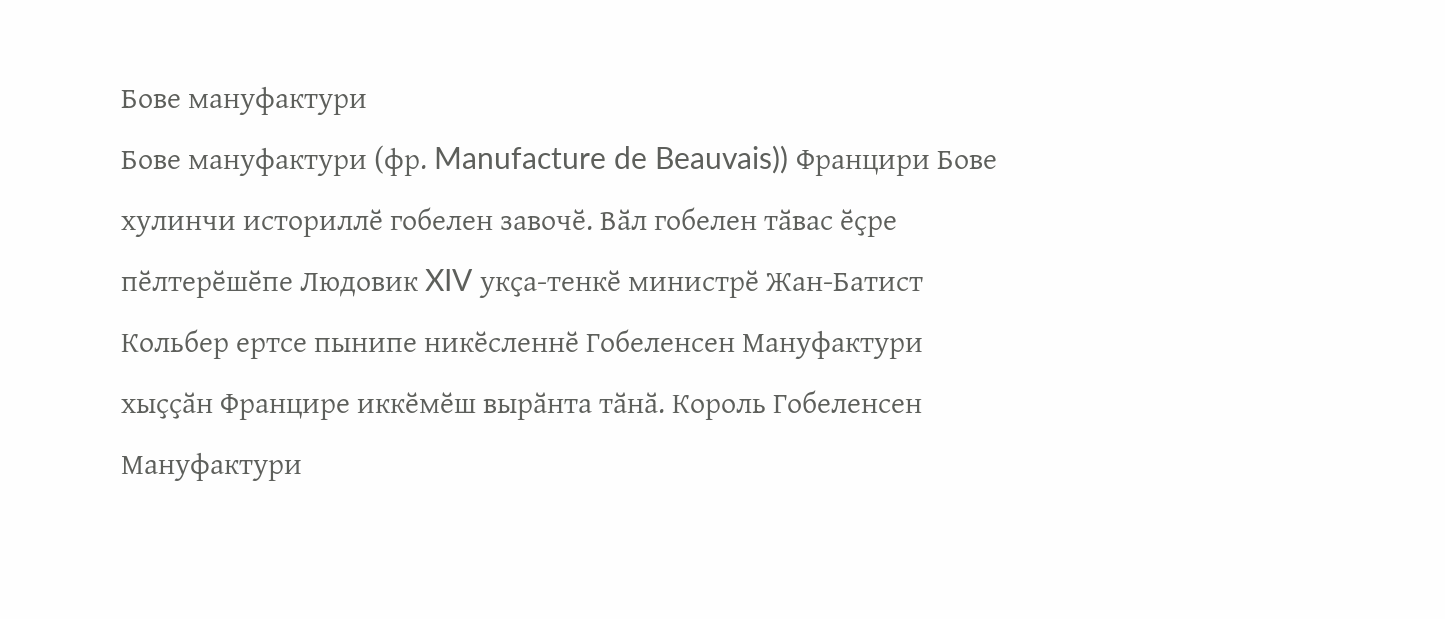Бове мануфактури
Бове мануфактури (фр. Manufacture de Beauvais)) Францири Бове хулинчи историллӗ гобелен завочӗ. Вӑл гобелен тӑвас ӗҫре пӗлтерӗшӗпе Людовик XIV укҫа-тенкӗ министрӗ Жан-Батист Кольбер ертсе пынипе никӗсленнӗ Гобеленсен Мануфактури хыҫҫӑн Францире иккӗмӗш вырӑнта тӑнӑ. Король Гобеленсен Мануфактури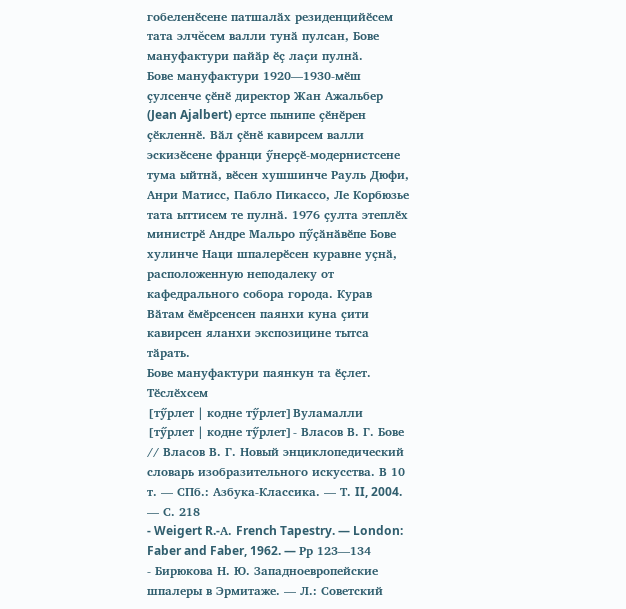гобеленӗсене патшалӑх резиденцийӗсем тата элчĕсем валли тунӑ пулсан, Бове мануфактури пайӑр ӗҫ лаҫи пулнӑ.
Бове мануфактури 1920—1930-мӗш ҫулсенче ҫӗнӗ директор Жан Ажальбер (Jean Ajalbert) ертсе пынипе ҫӗнӗрен ҫӗкленнӗ. Вӑл ҫӗнӗ кавирсем валли эскизӗсене франци ӳнерҫӗ-модернистсене тума ыйтнӑ, вӗсен хушшинче Рауль Дюфи, Анри Матисс, Пабло Пикассо, Ле Корбюзье тата ыттисем те пулнӑ. 1976 ҫулта этеплӗх министрӗ Андре Мальро пӳҫӑнӑвӗпе Бове хулинче Наци шпалерӗсен куравне уҫнӑ, расположенную неподалеку от кафедрального собора города. Курав Вӑтам ӗмӗрсенсен паянхи куна ҫити кавирсен яланхи экспозицине тытса тӑрать.
Бове мануфактури паянкун та ӗҫлет.
Тӗслӗхсем
[тӳрлет | кодне тӳрлет]Вуламалли
[тӳрлет | кодне тӳрлет]- Власов В. Г. Бове // Власов В. Г. Новый энциклопедический словарь изобразительного искусства. В 10 т. — СПб.: Азбука-Классика. — Т. II, 2004. — С. 218
- Weigert R.-А. French Tapestry. — London: Faber and Faber, 1962. — Рр 123—134
- Бирюкова Н. Ю. Западноевропейские шпалеры в Эрмитаже. — Л.: Советский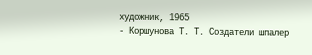художник, 1965
- Коршунова Т. Т. Создатели шпалер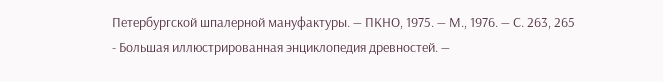Петербургской шпалерной мануфактуры. — ПКНО, 1975. — М., 1976. — С. 263, 265
- Большая иллюстрированная энциклопедия древностей. —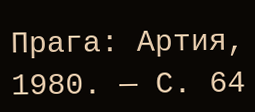Прага: Артия, 1980. — С. 64